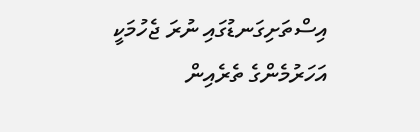އިސްތަށިގަނޑުގައި ނުރަ ޖެހުމަކީ އަހަރުމެންގެ ތެރެއިން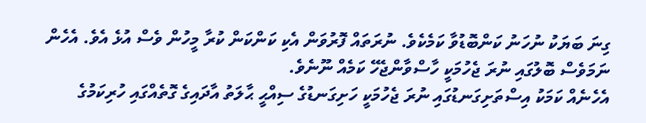ގިނަ ބަޔަކު ނުހަނު ކަންބޮޑުވާ ކަމެކެވެ. ނުރަތައް ފޮރުވަން އެކި ކަންކަން ކުރާ މީހުން ވެސް އުޅެ އެވެ. އެހެން ނަމަވެސް ބޮލުގައި ނުރަ ޖެހުމަކީ ހާސްވާންޖެހޭ ކަމެއް ނޫނެވެ.
އެހެނެއް ކަމަކު އިސްތަށިގަނޑުގައި ނުރަ ޖެހުމަކީ ހަށިގަނޑުގެ ސިއްޙީ ޙާލަތު އާދައިގެ ގޮތެއްގައި ހުރިކަމުގެ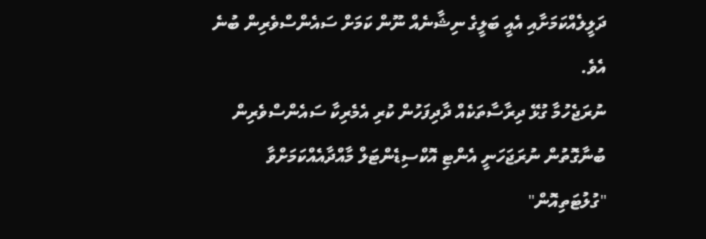ދަލީލެއްކަމަށާއި އެއީ ބަލީގެ ނިޝާނެއް ނޫން ކަމަށް ސައެންސްވެރިން ބުނެ އެވެ.
ނުރަޖެހުމާ ގުޅޭ ދިރާސާތަކެއް ދާދިފަހުން ކުރި އެމެރިކާ ސައެންސްވެރިން ބުނާގޮތުން ނުރަޖަހަނީ އެންޓި އޮކްސިޑެންޓަލް މާއްދާއެއްކަމަށްވާ "ގުލުޓަތިއޮން"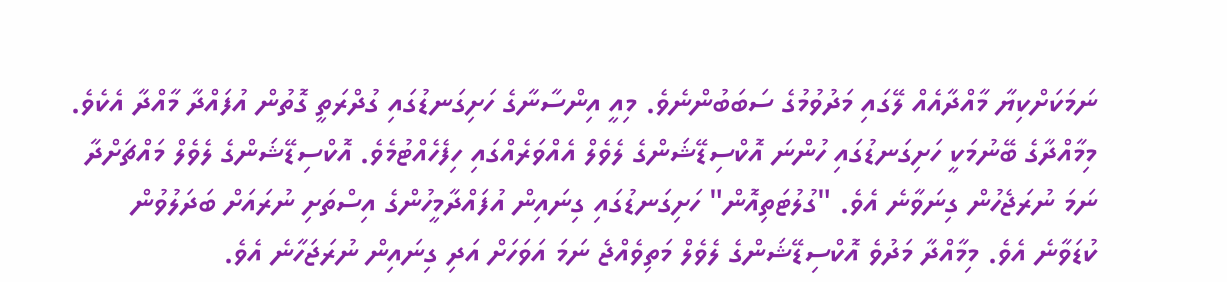ނަމަކަށްކިޔާ މާއްދާއެއް ލޭގައި މަދުވުމުގެ ސަބަބުންނެވެ. މިއީ އިންސާނާގެ ހަށިގަނޑުގައި ގުދްރަތީ ގޮތުން އުފައްދާ މާއްދާ އެކެވެ.
މިމާއްދާގެ ބޭނުމަކީ ހަށިގަނޑުގައި ހުންނަ އޮކްސިޑޭޝަންގެ ލެވެލް އެއްވަރެއްގައި ހިފެހެއްޓުމެވެ. އޮކްސިޑޭޝަންގެ ލެވެލް މައްޗަށްދާ ނަމަ ނުރަޖެހުން ގިނަވާނެ އެވެ. "ގުލުޓަތިއޮން" ހަށިގަނޑުގައި ގިނައިން އުފައްދާމީހުންގެ އިސްތަށި ނުރައަށް ބަދަލުވުން ކުޑަވާނެ އެވެ. މިމާއްދާ މަދުވެ އޮކްސިޑޭޝަންގެ ލެވެލް މަތިވެއްޖެ ނަމަ އަވަހަށް އަދި ގިނައިން ނުރަޖަހާނެ އެވެ.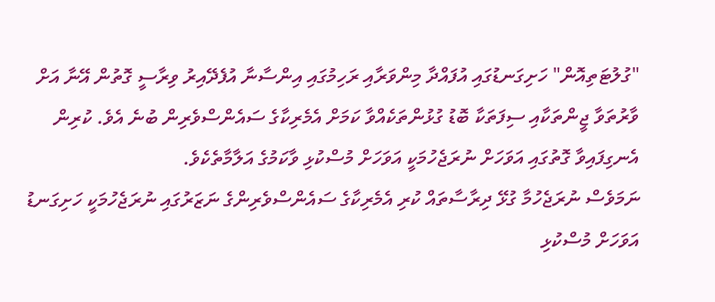"ގުލުޓަތިއޮން" ހަށިގަނޑުގައި އުފައްދާ މިންވަރާއި ރަހިމުގައި އިންސާނާ އުފެދޭއިރު ވިރާސީ ގޮތުން އޭނާ އަށް ވާރުތަވާ ޖީންތަކާއި ސިފަތަކާ ބޮޑު ގުޅުންތަކެއްވާ ކަމަށް އެމެރިކާގެ ސައެންސްވެރިން ބުނެ އެވެ. ކުރިން އެނގިފައިވާ ގޮތުގައި އަވަހަށް ނުރަޖެހުމަކީ އަވަހަށް މުސްކުޅި ވާކަމުގެ އަލާމާތެކެވެ.
ނަމަވެސް ނުރަޖެހުމާ ގުޅޭ ދިރާސާތައް ކުރި އެމެރިކާގެ ސައެންސްވެރިންގެ ނަޒަރުގައި ނުރަޖެހުމަކީ ހަށިގަނޑު އަވަހަށް މުސްކުޅި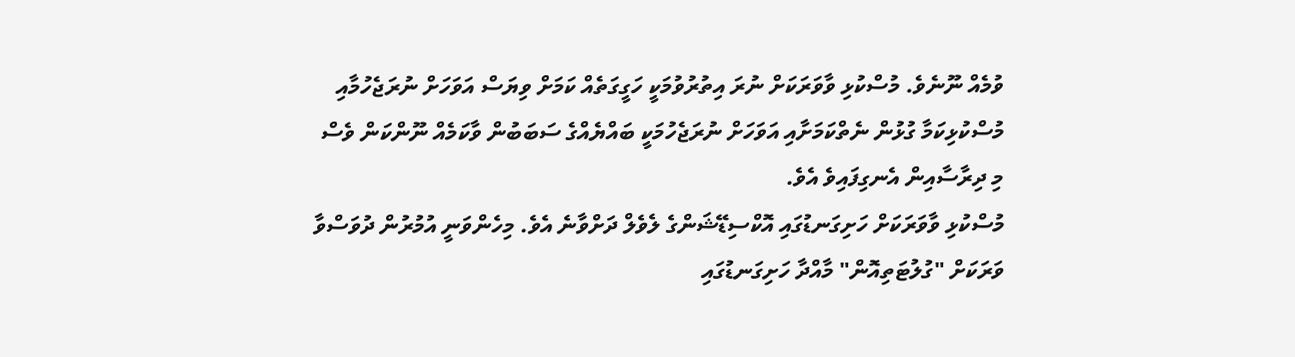ވުމެއް ނޫނެވެ. މުސްކުޅި ވާވަރަކަށް ނުރަ އިތުރުވުމަކީ ހަގީގަތެއް ކަމަށް ވިޔަސް އަވަހަށް ނުރަޖެހުމާއި މުސްކުޅިކަމާ ގުޅުން ނެތްކަމަށާއި އަވަހަށް ނުރަޖެހުމަކީ ބައްޔެއްގެ ސަބަބުން ވާކަމެއް ނޫންކަން ވެސް މި ދިރާސާއިން އެނގިފައިވެ އެވެ.
މުސްކުޅި ވާވަރަކަށް ހަށިގަނޑުގައި އޮކްސިޑޭޝަންގެ ލެވެލް ދަށްވާނެ އެވެ. މިހެންވަނީ އުމުރުން ދުވަސްވާ ވަރަކަށް "ގުލުޓަތިއޮން" މާއްދާ ހަށިގަނޑުގައި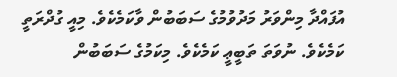އުފައްދާ މިންވަރު މަދުވުމުގެ ސަބަބުން ވާކަމެކެވެ. މިއީ ގުދްރަތީ ކަމެކެވެ. ނުވަތަ ތަބީޢީ ކަމެކެވެ. މިކަމުގެ ސަބަބުން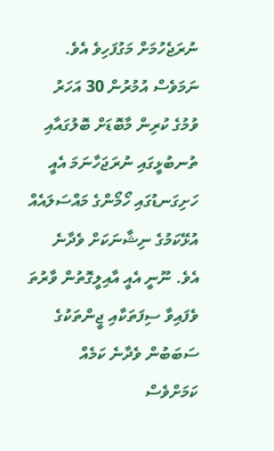ނުރަޖެހުމަށް މަގުފަހިވެ އެވެ.
ނަމަވެސް އުމުރުން 30 އަހަރު ވުމުގެ ކުރިން މާބޮޑަށް ބޮލުގައާއި ތުނބުޅީގައި ނުރަޖަހާނަމަ އެއީ ހަށިގަނޑުގައި ހޯމޯންގެ މައްސަލައެއް އުޅޭކަމުގެ ނިޝާނަކަށް ވެދާނެ އެވެ. ނޫނީ އެއީ އާއިލީގޮތުން ވާރުތަ ވެފައިވާ ސިފަތަކާއި ޖީންތަކުގެ ސަބަބުން ވެދާނެ ކަމެއް ކަމަށްވެސް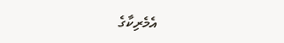އެމެރިކާގެ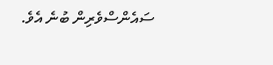ސައެންސްވެރިން ބުނެ އެވެ.